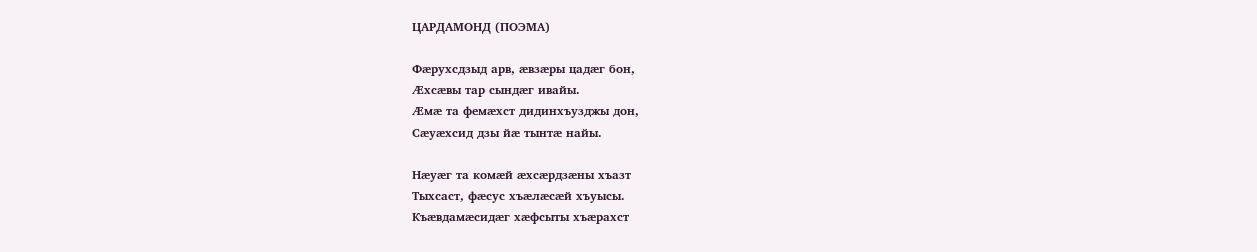ЦАРДАМОНД (ПОЭМА)

Фæрухсдзыд арв, æвзæры цадæг бон,
Æхсæвы тар сындæг ивайы.
Æмæ та фемæхст дидинхъузджы дон,
Сæуæхсид дзы йæ тынтæ найы.

Нæуæг та комæй æхсæрдзæны хъазт
Тыхсаст, фæсус хъæлæсæй хъуысы.
Къæвдамæсидæг хæфсыты хъæрахст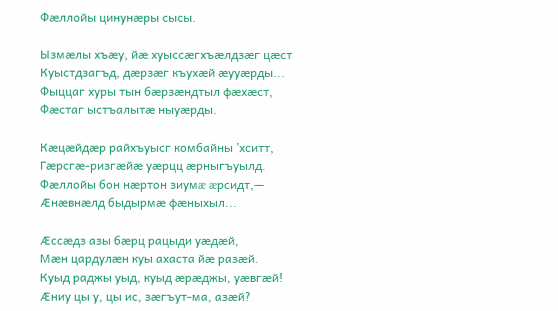Фæллойы цинунæры сысы.

Ызмæлы хъæу, йæ хуыссæгхъæлдзæг цæст
Куыстдзагъд, дæрзæг къухæй æууæрды...
Фыццаг хуры тын бæрзæндтыл фæхæст,
Фæстаг ыстъалытæ ныуæрды.

Кæцæйдæр райхъуысг комбайны ’хситт,
Гæрсгæ-ризгæйæ уæрцц æрныгъуылд.
Фæллойы бон нæртон зиумæ æрсидт,—
Æнæвнæлд быдырмæ фæныхыл...

Æссæдз азы бæрц рацыди уæдæй,
Мæн цардулæн куы ахаста йæ разæй.
Куыд раджы уыд, куыд æрæджы, уæвгæй!
Æниу цы у, цы ис, зæгъут-ма, азæй?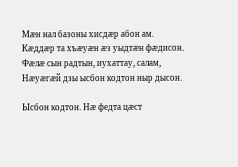Мæн нал базоны хисдæр абон ам.
Кæддæр та хъæуæн æз уыдтæн фæдисон.
Фæлæ сын радтын, иухаттау, салам,
Нæуæгæй дзы ысбон кодтон ныр дысон.

Ысбон кодтон. Нæ федта цæст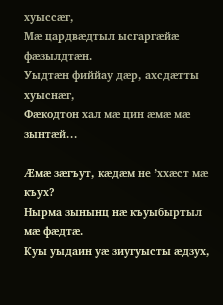хуыссæг,
Мæ цардвæдтыл ысгаргæйæ фæзылдтæн.
Уыдтæн фиййау дæр, ахсдæтты хуыснæг,
Фæкодтон хал мæ цин æмæ мæ зынтæй...

Æмæ зæгъут, кæдæм не ’ххæст мæ къух?
Нырма зынынц нæ къуыбыртыл мæ фæдтæ.
Куы уыдаин уæ зиугуысты æдзух,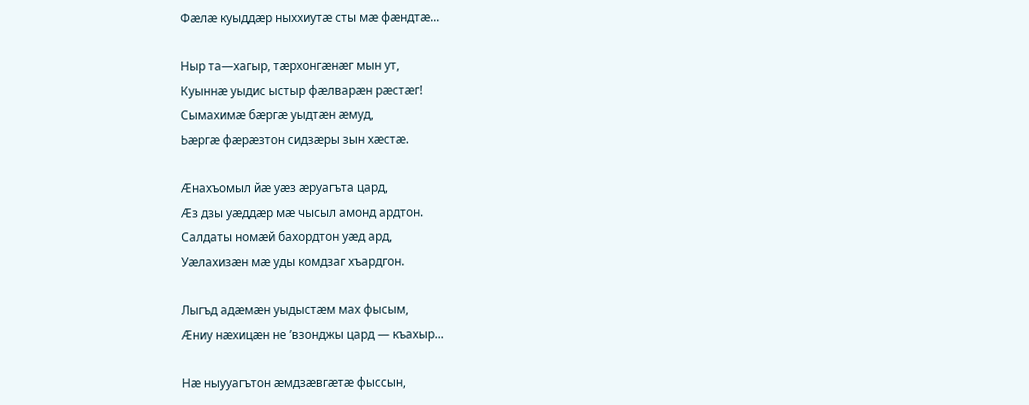Фæлæ куыддæр ныххиутæ сты мæ фæндтæ...

Ныр та—хагыр, тæрхонгæнæг мын ут,
Куыннæ уыдис ыстыр фæлварæн рæстæг!
Сымахимæ бæргæ уыдтæн æмуд,
Ьæргæ фæрæзтон сидзæры зын хæстæ.

Æнахъомыл йæ уæз æруагъта цард,
Æз дзы уæддæр мæ чысыл амонд ардтон.
Салдаты номæй бахордтон уæд ард,
Уæлахизæн мæ уды комдзаг хъардгон.

Лыгъд адæмæн уыдыстæм мах фысым,
Æниу нæхицæн не ’взонджы цард — къахыр...

Нæ ныууагътон æмдзæвгæтæ фыссын,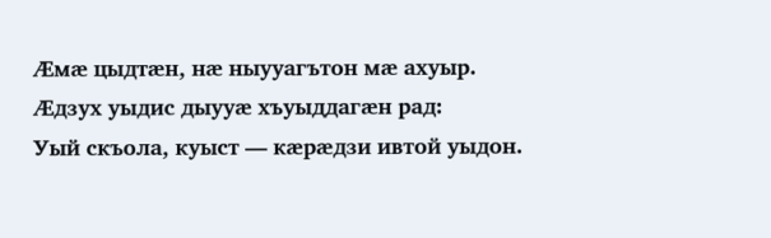Æмæ цыдтæн, нæ ныууагътон мæ ахуыр.
Æдзух уыдис дыууæ хъуыддагæн рад:
Уый скъола, куыст — кæрæдзи ивтой уыдон.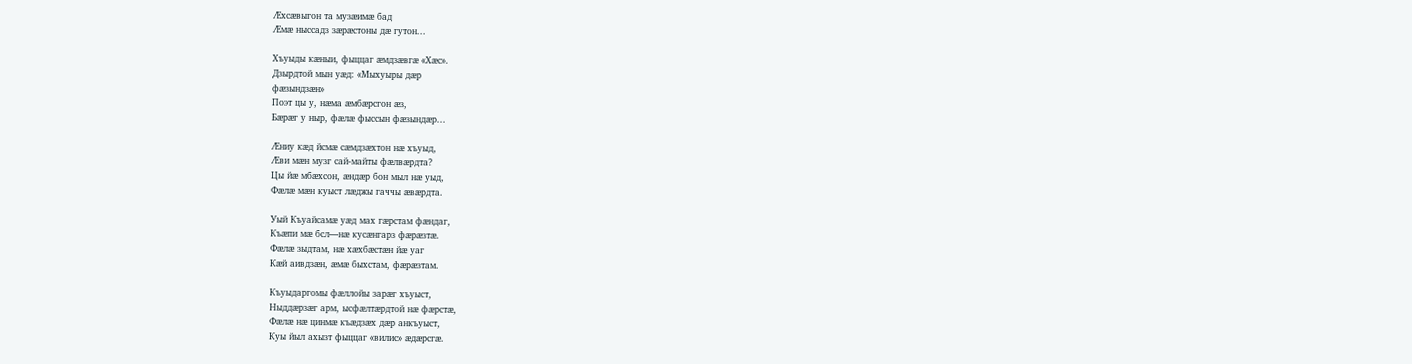Æхсæвыгон та музæимæ бад
Æмæ ныссадз зæрæстоны дæ гутон...

Хъуыды кæныи, фыццаг æмдзæвгæ «Хæс».
Дзырдтой мын уæд: «Мыхуыры дæр
фæзындзæн»
Поэт цы у, нæма æмбæрсгон æз,
Бæрæг у ныр, фæлæ фыссын фæзындæр...

Æниу кæд йсмæ сæмдзæхтон нæ хъуыд,
Æви мæн музг сай-майты фæлвæрдта?
Цы йæ мбæхсон, æндæр бон мыл нæ уыд,
Фæлæ мæн куыст лæджы гаччы æвæрдта.

Уый Къуайсамæ уæд мах гæрстам фæндаг,
Къæпи мæ бсл—нæ кусæнгарз фæрæзтæ.
Фæлæ зыдтам, нæ хæхбæстæн йæ уаг
Кæй аивдзæн, æмæ быхстам, фæрæзтам.

Къуыдаргомы фæллойы зарæг хъуыст,
Ныддæрзæг арм, ысфæлтæрдтой нæ фæрстæ,
Фæлæ нæ цинмæ къæдзæх дæр анкъуыст,
Куы йыл ахызт фыццаг «вилис» æдæрсгæ.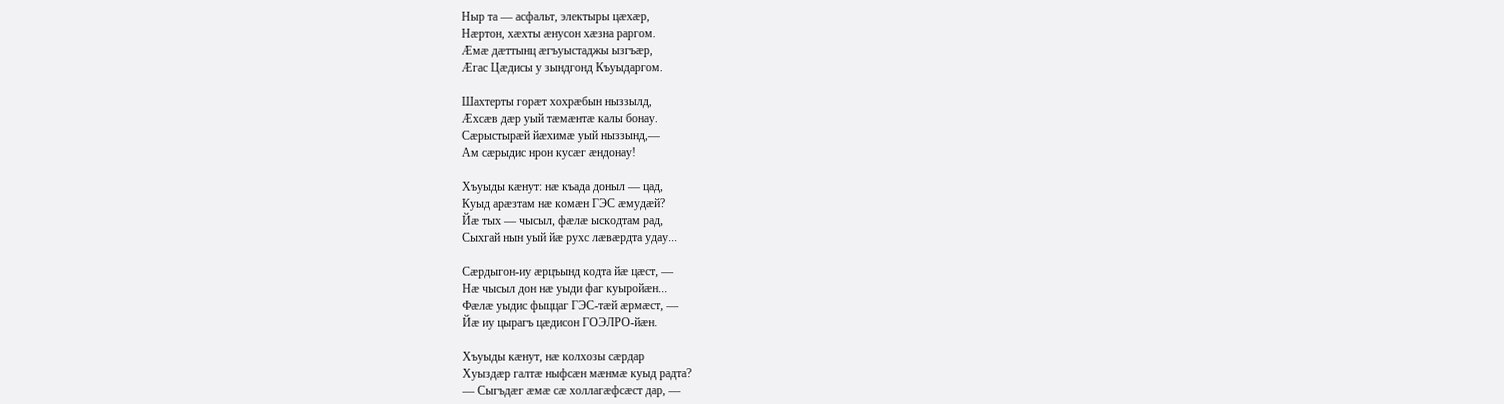Ныр та — асфальт, электыры цæхæр,
Нæртон, хæхты æнусон хæзна раргом.
Æмæ дæттынц æгъуыстаджы ызгъæр,
Æгас Цæдисы у зындгонд Къуыдаргом.

Шахтерты горæт хохрæбын ныззылд,
Æхсæв дæр уый тæмæнтæ калы бонау.
Сæрыстырæй йæхимæ уый ныззынд,—
Ам сæрыдис нрон кусæг æндонау!

Хъуыды кæнут: нæ къада доныл — цад,
Куыд арæзтам нæ комæн ГЭС æмудæй?
Йæ тых — чысыл, фæлæ ыскодтам рад,
Сыхгай нын уый йæ рухс лæвæрдта удау...

Сæрдыгон-иу æрцъынд кодта йæ цæст, —
Нæ чысыл дон нæ уыди фаг куыройæн...
Фæлæ уыдис фыццаг ГЭС-тæй æрмæст, —
Йæ иу цырагъ цæдисон ГОЭЛРО-йæн.

Хъуыды кæнут, нæ колхозы сæрдар
Хуыздæр галтæ ныфсæн мæнмæ куыд радта?
— Сыгъдæг æмæ сæ холлагæфсæст дар, —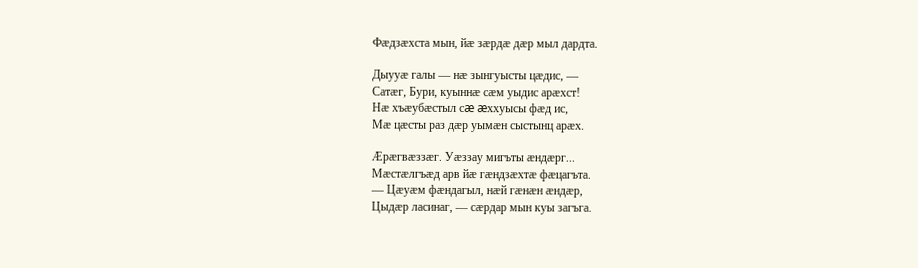Фæдзæхста мын, йæ зæрдæ дæр мыл дардта.

Дыууæ галы — нæ зынгуысты цæдис, —
Сатæг, Бури, куыннæ сæм уыдис арæхст!
Нæ хъæубæстыл сæ æххуысы фæд ис,
Мæ цæсты раз дæр уымæн сыстынц арæх.

Æрæгвæззæг. Уæззау мигъты æндæрг...
Мæстæлгъæд арв йæ гæндзæхтæ фæцагъта.
— Цæуæм фæндагыл, нæй гæнæн æндæр,
Цыдæр ласинаг, — сæрдар мын куы загъга.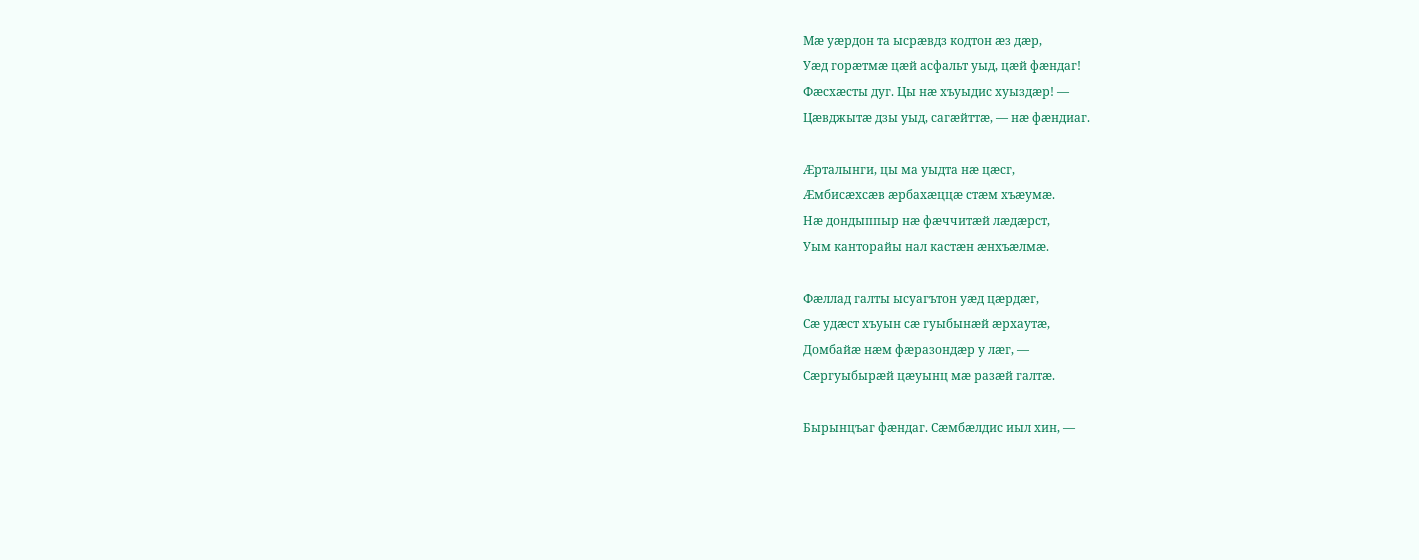Мæ уæрдон та ысрæвдз кодтон æз дæр,
Уæд горæтмæ цæй асфальт уыд, цæй фæндаг!
Фæсхæсты дуг. Цы нæ хъуыдис хуыздæр! —
Цæвджытæ дзы уыд, сагæйттæ, — нæ фæндиаг.

Æрталынги, цы ма уыдта нæ цæсг,
Æмбисæхсæв æрбахæццæ стæм хъæумæ.
Нæ дондыппыр нæ фæччитæй лæдæрст,
Уым канторайы нал кастæн æнхъæлмæ.

Фæллад галты ысуагътон уæд цæрдæг,
Сæ удæст хъуын сæ гуыбынæй æрхаутæ,
Домбайæ нæм фæразондæр у лæг, —
Сæргуыбырæй цæуынц мæ разæй галтæ.

Бырынцъаг фæндаг. Сæмбæлдис иыл хин, —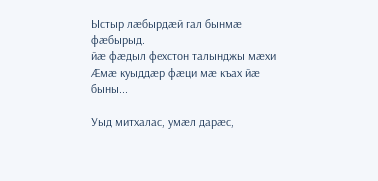Ыстыр лæбырдæй гал бынмæ фæбырыд.
йæ фæдыл фехстон талынджы мæхи
Æмæ куыддæр фæци мæ къах йæ быны...

Уыд митхалас, умæл дарæс,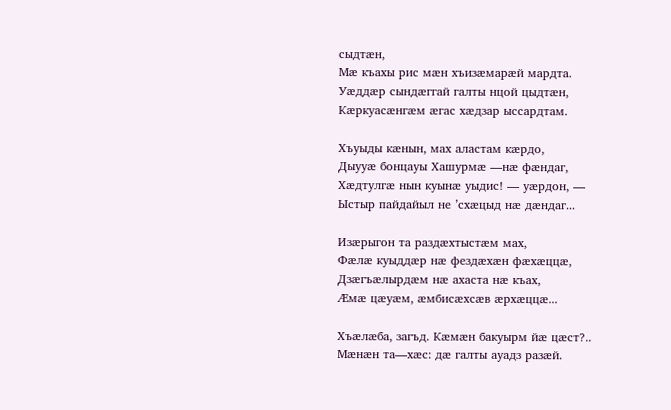сыдтæн,
Мæ къахы рис мæн хъизæмарæй мардта.
Уæддæр сындæггай галты нцой цыдтæн,
Кæркуасæнгæм æгас хæдзар ыссардтам.

Хъуыды кæнын, мах аластам кæрдо,
Дыууæ бонцауы Хашурмæ —нæ фæндаг,
Хæдтулгæ нын куынæ уыдис! — уæрдон, —
Ыстыр пайдайыл не ’схæцыд нæ дæндаг...

Изæрыгон та раздæхтыстæм мах,
Фæлæ куыддæр нæ фездæхæн фæхæццæ,
Дзæгъæлырдæм нæ ахаста нæ къах,
Æмæ цæуæм, æмбисæхсæв æрхæццæ...

Хъæлæба, загъд. Кæмæн бакуырм йæ цæст?..
Мæнæн та—хæс: дæ галты ауадз разæй.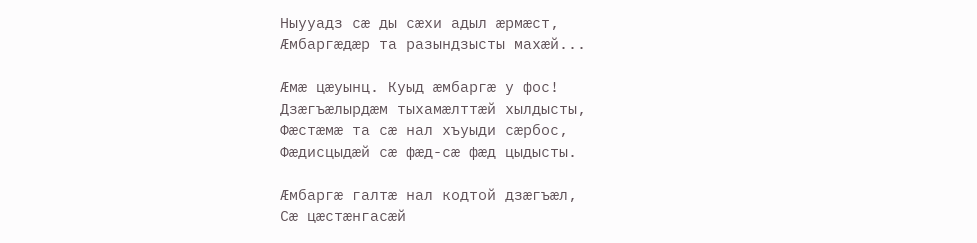Ныууадз сæ ды сæхи адыл æрмæст,
Æмбаргæдæр та разындзысты махæй...

Æмæ цæуынц. Куыд æмбаргæ у фос!
Дзæгъæлырдæм тыхамæлттæй хылдысты,
Фæстæмæ та сæ нал хъуыди сæрбос,
Фæдисцыдæй сæ фæд-сæ фæд цыдысты.

Æмбаргæ галтæ нал кодтой дзæгъæл,
Сæ цæстæнгасæй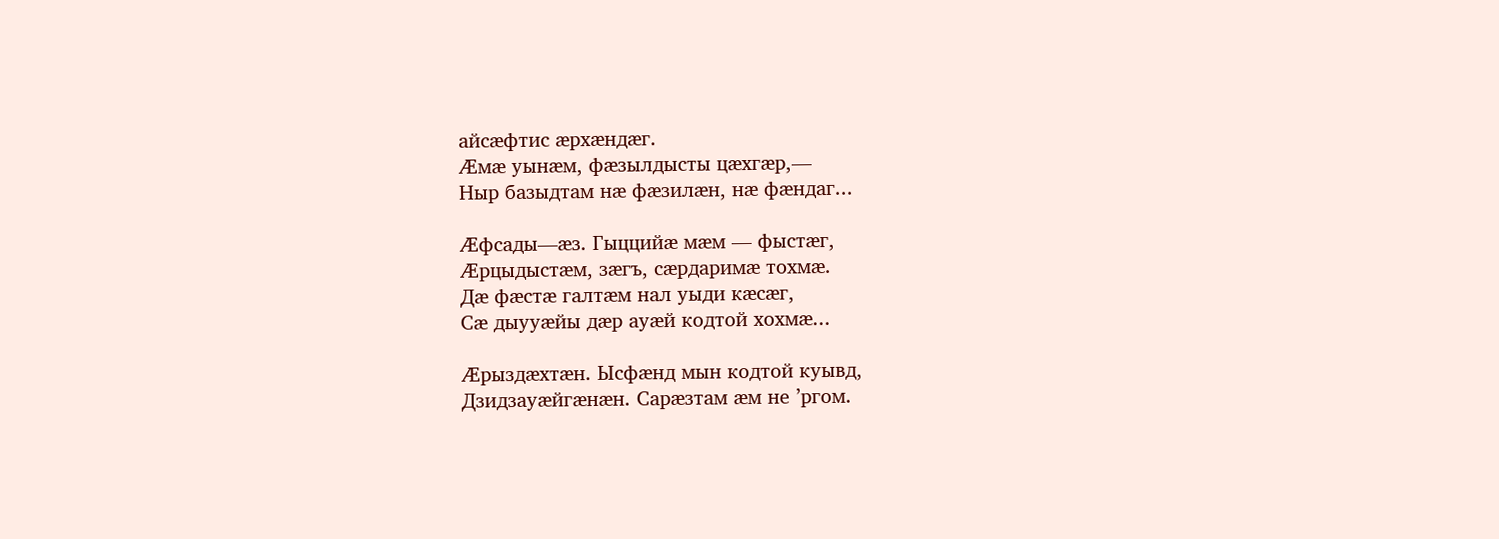айсæфтис æрхæндæг.
Æмæ уынæм, фæзылдысты цæхгæр,—
Ныр базыдтам нæ фæзилæн, нæ фæндаг...

Æфсады—æз. Гыццийæ мæм — фыстæг,
Æрцыдыстæм, зæгъ, сæрдаримæ тохмæ.
Дæ фæстæ галтæм нал уыди кæсæг,
Сæ дыууæйы дæр ауæй кодтой хохмæ...

Æрыздæхтæн. Ысфæнд мын кодтой куывд,
Дзидзауæйгæнæн. Сарæзтам æм не ’ргом.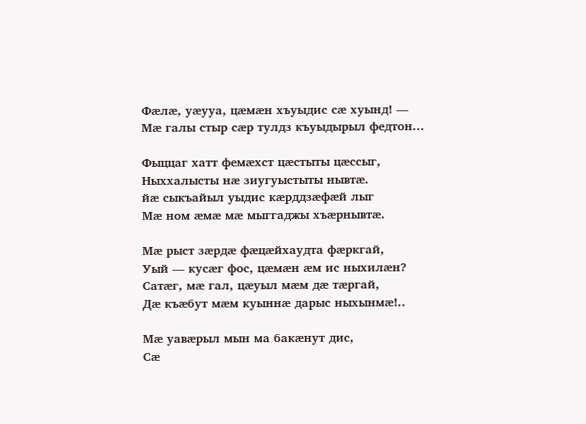Фæлæ, уæууа, цæмæн хъуыдис сæ хуынд! —
Мæ галы стыр сæр тулдз къуыдырыл федтон...

Фыццаг хатт фемæхст цæстыты цæссыг,
Ныххалысты нæ зиугуыстыты нывтæ.
йæ сыкъайыл уыдис кæрддзæфæй лыг
Мæ ном æмæ мæ мыггаджы хъæрнывтæ.

Мæ рыст зæрдæ фæцæйхаудта фæркгай,
Уый — кусæг фос, цæмæн æм ис ныхилæн?
Сатæг, мæ гал, цæуыл мæм дæ тæргай,
Дæ къæбут мæм куыннæ дарыс ныхынмæ!..

Мæ уавæрыл мын ма бакæнут дис,
Сæ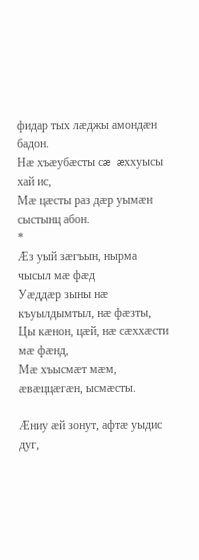фидар тых лæджы амондæн бадон.
Нæ хъæубæсты сæ æххуысы хай ис,
Мæ цæсты раз дæр уымæн сыстынц абон.
*
Æз уый зæгъын, нырма чысыл мæ фæд
Уæддæр зыны нæ къуылдымтыл, нæ фæзты,
Цы кæнон, цæй, нæ сæххæсти мæ фæнд,
Мæ хъысмæт мæм, æвæццæгæн, ысмæсты.

Æниу æй зонут, афтæ уыдис дуг,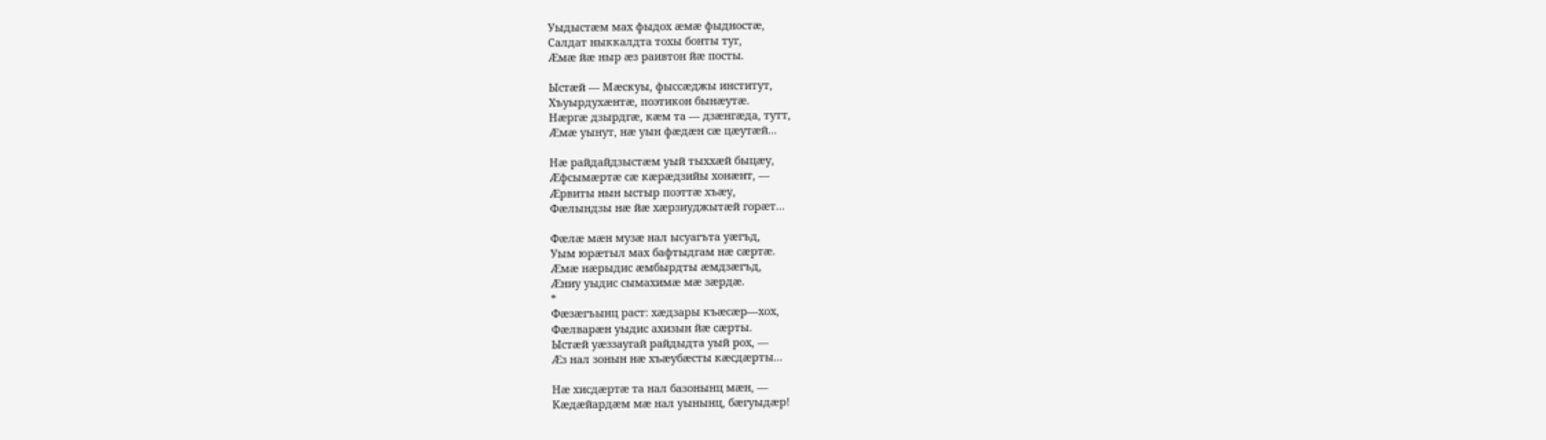Уыдыстæм мах фыдох æмæ фыдностæ,
Салдат ныккалдта тохы бонты туг,
Æмæ йæ ныр æз раивтон йæ посты.

Ыстæй — Мæскуы, фыссæджы институт,
Хъуырдухæнтæ, поэтикон бынæутæ.
Нæргæ дзырдгæ, кæм та — дзæнгæда, тутт,
Æмæ уынут, нæ уын фæдæн сæ цæутæй...

Нæ райдайдзыстæм уый тыххæй быцæу,
Æфсымæртæ сæ кæрæдзийы хонæнт, —
Æрвиты нын ыстыр поэттæ хъæу,
Фæлындзы нæ йæ хæрзиуджытæй горæт...

Фæлæ мæн музæ нал ысуагъта уæгъд,
Уым юрæтыл мах бафтыдгам нæ сæртæ.
Æмæ нæрыдис æмбырдты æмдзæгъд,
Æниу уыдис сымахимæ мæ зæрдæ.
*
Фæзæгъынц раст: хæдзары къæсæр—хох,
Фæлварæн уыдис ахизын йæ сæрты.
Ыстæй уæззаугай райдыдта уый рох, —
Æз нал зонын нæ хъæубæсты кæсдæрты...

Нæ хисдæртæ та нал базонынц мæн, —
Кæдæйардæм мæ нал уынынц, бæгуыдæр!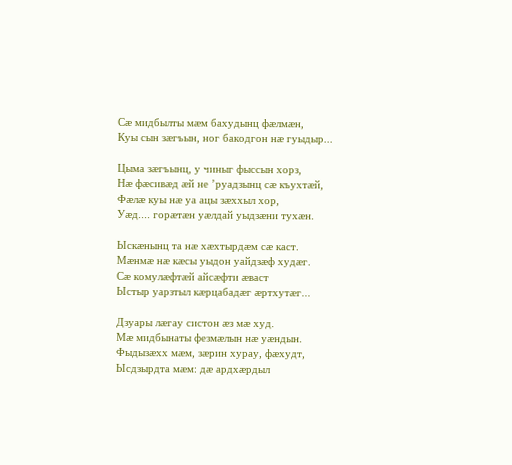Сæ мидбылты мæм бахудынц фæлмæн,
Куы сын зæгъын, ног бакодгон нæ гуыдыр...

Цыма зæгъынц, у чиныг фыссын хорз,
Нæ фæсивæд æй не ’руадзынц сæ къухтæй,
Фæлæ куы нæ уа ацы зæххыл хор,
Уæд.... горæтæн уæлдай уыдзæни тухæн.

Ыскæнынц та нæ хæхтырдæм сæ каст.
Мæнмæ нæ кæсы уыдон уайдзæф худæг.
Сæ комулæфтæй айсæфти æваст
Ыстыр уарзтыл кæрцабадæг æртхутæг...

Дзуары лæгау систон æз мæ худ.
Мæ мидбынаты фезмæлын нæ уæндын.
Фыдызæхх мæм, зæрин хурау, фæхудт,
Ысдзырдта мæм: дæ ардхæрдыл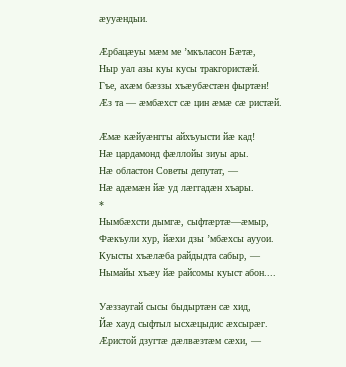æууæндыи.

Æрбацæуы мæм ме ’мкъласон Бæтæ,
Ныр уал азы куы кусы тракгористæй.
Гъе, ахæм бæззы хъæубæстæн фыртæн!
Æз та — æмбæхст сæ цин æмæ сæ ристæй.

Æмæ кæйуæнггы айхъуысти йæ кад!
Нæ цардамонд фæллойы зиуы ары.
Нæ областон Советы депутат, —
Нæ адæмæн йæ уд лæггадæн хъары.
*
Нымбæхсти дымгæ, сыфтæртæ—æмыр,
Фæкъули хур, йæхи дзы ’мбæхсы аууои.
Куысты хъæлæба райдыдта сабыр, —
Нымайы хъæу йæ райсомы куыст абон....

Уæззаугай сысы быдыртæн сæ хид,
Йæ хауд сыфтыл ысхæцыдис æхсырæг.
Æристой дзугтæ дæлвæзтæм сæхи, —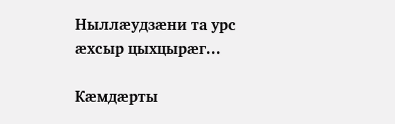Ныллæудзæни та урс æхсыр цыхцырæг...

Кæмдæрты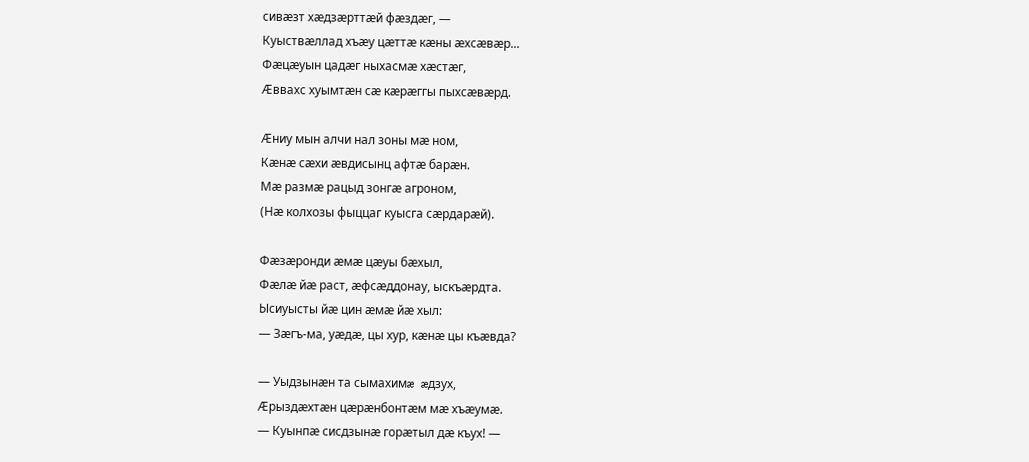сивæзт хæдзæрттæй фæздæг, —
Куыствæллад хъæу цæттæ кæны æхсæвæр...
Фæцæуын цадæг ныхасмæ хæстæг,
Æввахс хуымтæн сæ кæрæггы пыхсæвæрд.

Æниу мын алчи нал зоны мæ ном,
Кæнæ сæхи æвдисынц афтæ барæн.
Мæ размæ рацыд зонгæ агроном,
(Нæ колхозы фыццаг куысга сæрдарæй).

Фæзæронди æмæ цæуы бæхыл,
Фæлæ йæ раст, æфсæддонау, ыскъæрдта.
Ысиуысты йæ цин æмæ йæ хыл:
— Зæгъ-ма, уæдæ, цы хур, кæнæ цы къæвда?

— Уыдзынæн та сымахимæ æдзух,
Æрыздæхтæн цæрæнбонтæм мæ хъæумæ.
— Куынпæ сисдзынæ горæтыл дæ къух! —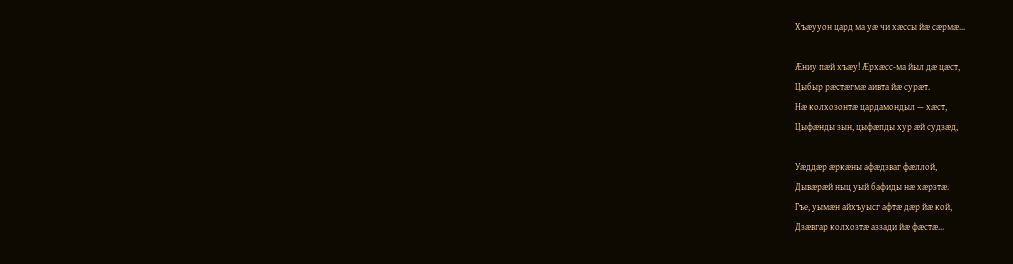Хъæууон цард ма уæ чи хæссы йæ сæрмæ...

Æниу пæй хъæу! Æрхæсс-ма йыл дæ цæст,
Цыбыр рæстæгмæ аивта йæ сурæт.
Нæ колхозонтæ цардамондыл — хæст,
Цыфæнды зын, цыфæпды хур æй судзæд,

Уæддæр æркæны афæдзваг фæллой,
Дывæрæй ныц уый бафиды нæ хæрзтæ.
Гъе, уымæн айхъуысг афтæ дæр йæ кой,
Дзæвгар колхозтæ аззади йæ фæстæ...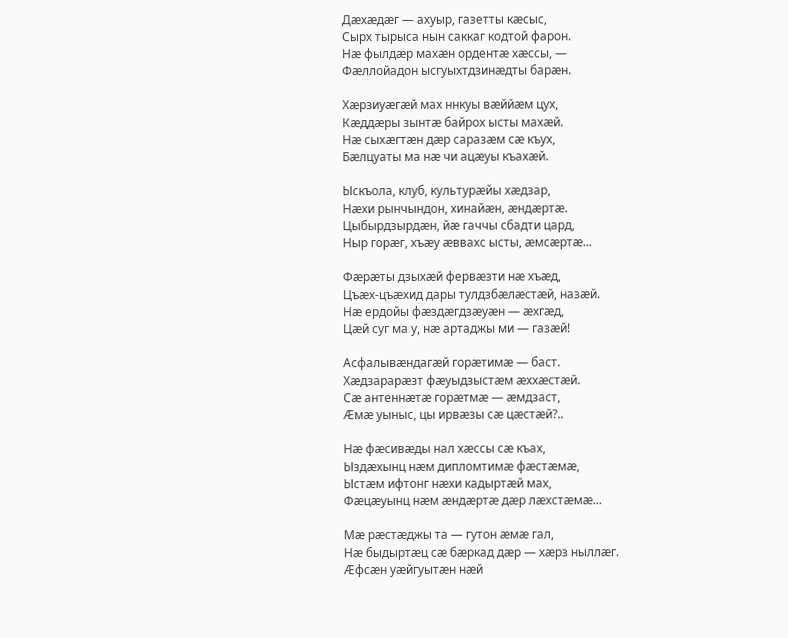Дæхæдæг — ахуыр, газетты кæсыс,
Сырх тырыса нын саккаг кодтой фарон.
Нæ фылдæр махæн ордентæ хæссы, —
Фæллойадон ысгуыхтдзинæдты барæн.

Хæрзиуæгæй мах ннкуы вæййæм цух,
Кæддæры зынтæ байрох ысты махæй.
Нæ сыхæгтæн дæр саразæм сæ къух,
Бæлцуаты ма нæ чи ацæуы къахæй.

Ыскъола, клуб, культурæйы хæдзар,
Нæхи рынчындон, хинайæн, æндæртæ.
Цыбырдзырдæн, йæ гаччы сбадти цард,
Ныр горæг, хъæу æввахс ысты, æмсæртæ...

Фæрæты дзыхæй фервæзти нæ хъæд,
Цъæх-цъæхид дары тулдзбæлæстæй, назæй.
Нæ ердойы фæздæгдзæуæн — æхгæд,
Цæй суг ма у, нæ артаджы ми — газæй!

Асфалывæндагæй горæтимæ — баст.
Хæдзарарæзт фæуыдзыстæм æххæстæй.
Сæ антеннæтæ горæтмæ — æмдзаст,
Æмæ уыныс, цы ирвæзы сæ цæстæй?..

Нæ фæсивæды нал хæссы сæ къах,
Ыздæхынц нæм дипломтимæ фæстæмæ,
Ыстæм ифтонг нæхи кадыртæй мах,
Фæцæуынц нæм æндæртæ дæр лæхстæмæ...

Мæ рæстæджы та — гутон æмæ гал,
Нæ быдыртæц сæ бæркад дæр — хæрз ныллæг.
Æфсæн уæйгуытæн нæй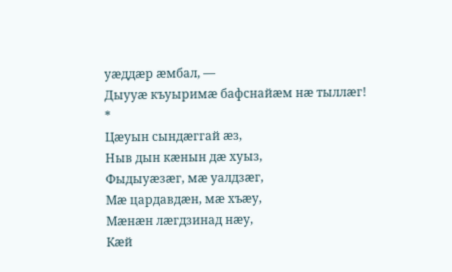уæддæр æмбал, —
Дыууæ къуыримæ бафснайæм нæ тыллæг!
*
Цæуын сындæггай æз,
Ныв дын кæнын дæ хуыз,
Фыдыуæзæг, мæ уалдзæг,
Мæ цардавдæн, мæ хъæу,
Мæнæн лæгдзинад нæу,
Кæй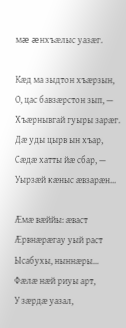мæ æнхъæлыс уазæг.

Кæд ма зыдтон хъæрзын,
О, цас бавзæрстон зып, —
Хъæрнывгай гуыры зарæг.
Дæ уды цырв ын хъар,
Сæдæ хатты йæ сбар, —
Уырзæй кæныс æвзарæн...

Æмæ вæййы: æваст
Æрвнæрæгау уый раст
Ысабухы, ныннæры...
Фæлæ нæй риуы арт,
У зæрдæ уазал,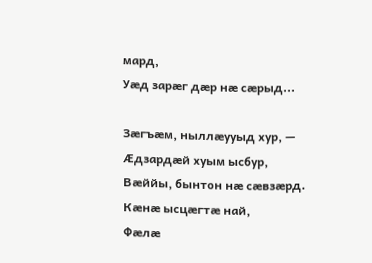мард,
Уæд зарæг дæр нæ сæрыд...

Зæгъæм, ныллæууыд хур, —
Æдзардæй хуым ысбур,
Вæййы, бынтон нæ сæвзæрд.
Кæнæ ысцæгтæ най,
Фæлæ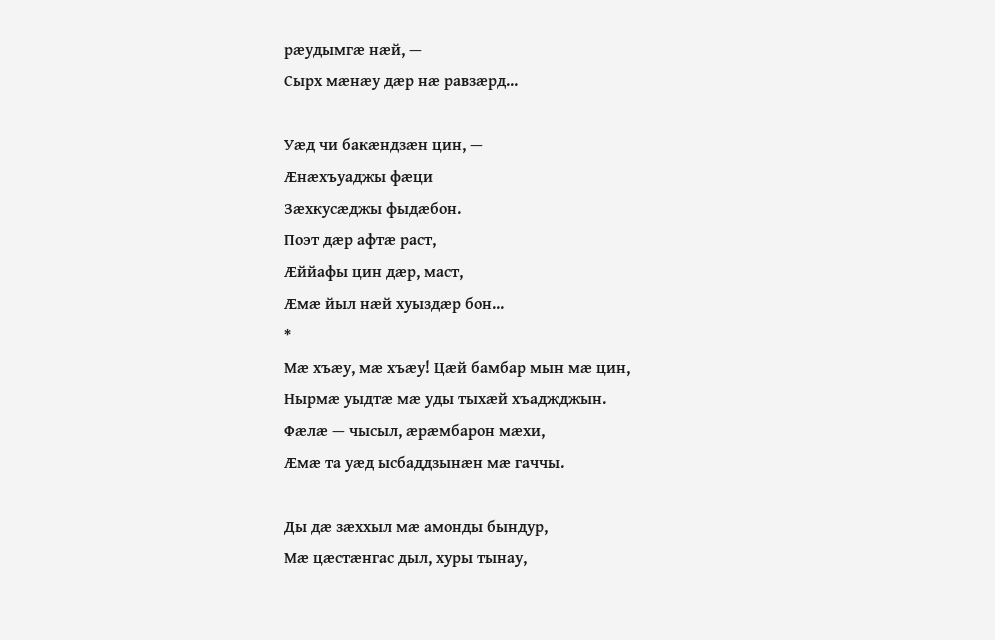рæудымгæ нæй, —
Сырх мæнæу дæр нæ равзæрд...

Уæд чи бакæндзæн цин, —
Æнæхъуаджы фæци
Зæхкусæджы фыдæбон.
Поэт дæр афтæ раст,
Æййафы цин дæр, маст,
Æмæ йыл нæй хуыздæр бон...
*
Мæ хъæу, мæ хъæу! Цæй бамбар мын мæ цин,
Нырмæ уыдтæ мæ уды тыхæй хъаджджын.
Фæлæ — чысыл, æрæмбарон мæхи,
Æмæ та уæд ысбаддзынæн мæ гаччы.

Ды дæ зæххыл мæ амонды бындур,
Мæ цæстæнгас дыл, хуры тынау,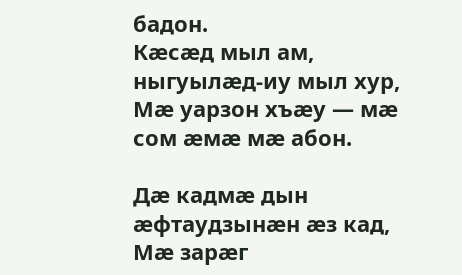бадон.
Кæсæд мыл ам, ныгуылæд-иу мыл хур,
Мæ уарзон хъæу — мæ сом æмæ мæ абон.

Дæ кадмæ дын æфтаудзынæн æз кад,
Мæ зарæг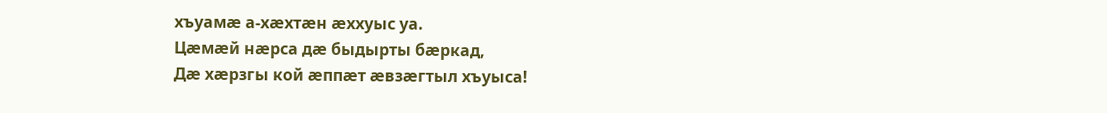хъуамæ а-хæхтæн æххуыс уа.
Цæмæй нæрса дæ быдырты бæркад,
Дæ хæрзгы кой æппæт æвзæгтыл хъуыса!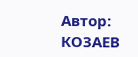Автор: КОЗАЕВ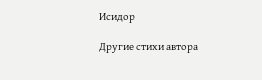Исидор

Другие стихи автора